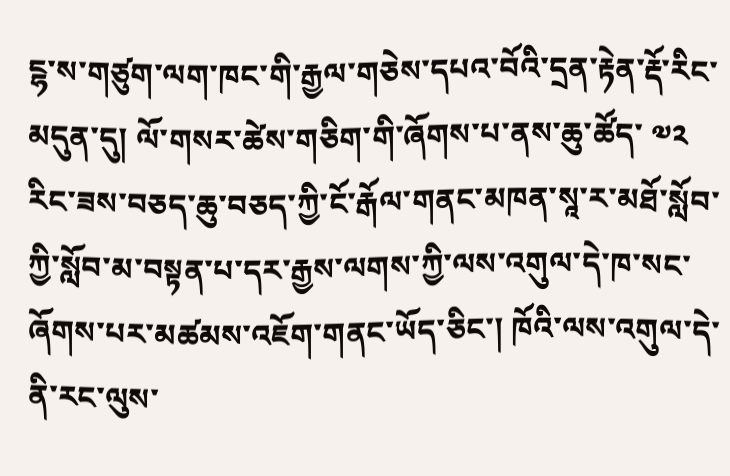ངྷ་ས་གཙུག་ལག་ཁང་གི་རྒྱལ་གཅེས་དཔའ་བོའི་དྲན་རྟེན་རྡོ་རིང་མདུན་དུ། ལོ་གསར་ཚེས་གཅིག་གི་ཞོགས་པ་ནས་ཆུ་ཚོད་ ༧༢ རིང་ཟས་བཅད་ཆུ་བཅད་ཀྱི་ངོ་རྒོལ་གནང་མཁན་སཱ་ར་མཐོ་སློབ་ཀྱི་སློབ་མ་བསྟན་པ་དར་རྒྱས་ལགས་ཀྱི་ལས་འགུལ་དེ་ཁ་སང་ཞོགས་པར་མཚམས་འཇོག་གནང་ཡོད་ཅིང་། ཁོའི་ལས་འགུལ་དེ་ནི་རང་ལུས་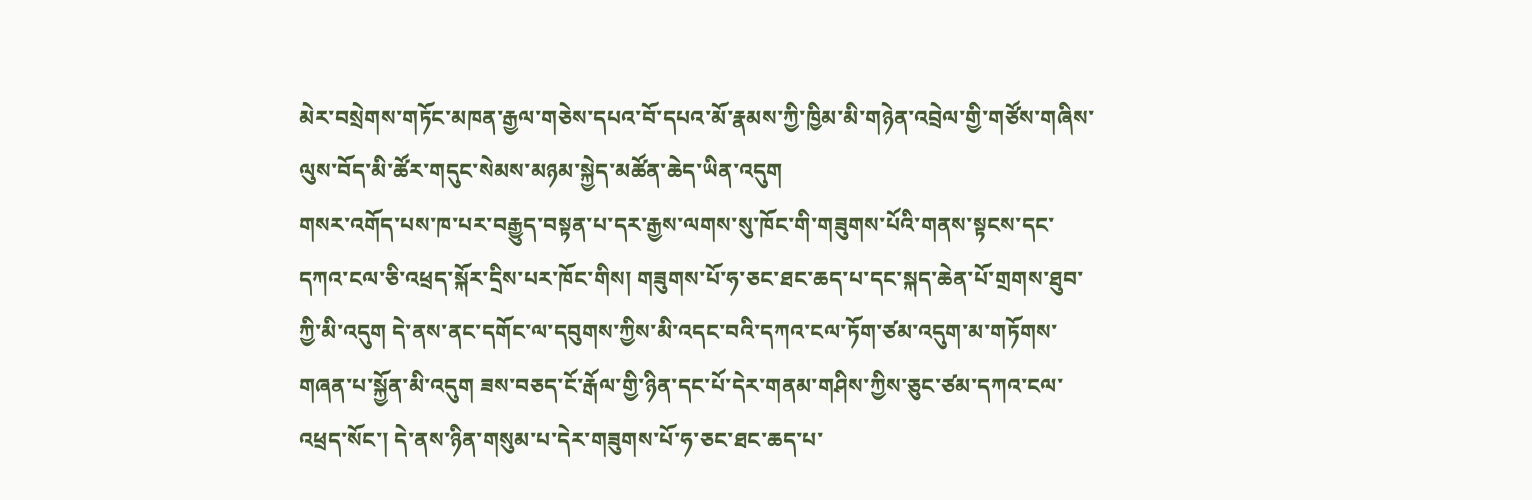མེར་བསྲེགས་གཏོང་མཁན་རྒྱལ་གཅེས་དཔའ་བོ་དཔའ་མོ་རྣམས་ཀྱི་ཁྱིམ་མི་གཉེན་འབྲེལ་གྱི་གཙོས་གཞིས་ལུས་བོད་མི་ཚོར་གདུང་སེམས་མཉམ་སྐྱེད་མཚོན་ཆེད་ཡིན་འདུག
གསར་འགོད་པས་ཁ་པར་བརྒྱུད་བསྟན་པ་དར་རྒྱས་ལགས་སུ་ཁོང་གི་གཟུགས་པོའི་གནས་སྟངས་དང་དཀའ་ངལ་ཅི་འཕྲད་སྐོར་དྲིས་པར་ཁོང་གིས། གཟུགས་པོ་ཧ་ཅང་ཐང་ཆད་པ་དང་སྐད་ཆེན་པོ་གྲགས་ཐུབ་ཀྱི་མི་འདུག དེ་ནས་ནང་དགོང་ལ་དབུགས་ཀྱིས་མི་འདང་བའི་དཀའ་ངལ་ཏོག་ཙམ་འདུག་མ་གཏོགས་གཞན་པ་སྐྱོན་མི་འདུག ཟས་བཅད་ངོ་རྒོལ་གྱི་ཉིན་དང་པོ་དེར་གནམ་གཤིས་ཀྱིས་ཅུང་ཙམ་དཀའ་ངལ་འཕྲད་སོང་། དེ་ནས་ཉིན་གསུམ་པ་དེར་གཟུགས་པོ་ཧ་ཅང་ཐང་ཆད་པ་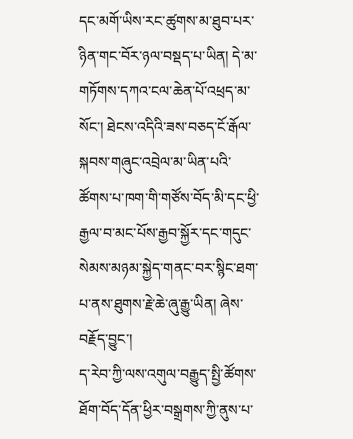དང་མགོ་ཡིས་རང་ཚུགས་མ་ཐུབ་པར་ཉིན་གང་བོར་ཉལ་བསྡད་པ་ཡིན། དེ་མ་གཏོགས་དཀའ་ངལ་ཆེན་པོ་འཕྲད་མ་སོང་། ཐེངས་འདིའི་ཟས་བཅད་ངོ་རྒོལ་སྐབས་གཞུང་འབྲེལ་མ་ཡིན་པའི་ཚོགས་པ་ཁག་གི་གཙོས་བོད་མི་དང་ཕྱི་རྒྱལ་བ་མང་པོས་རྒྱབ་སྐྱོར་དང་གདུང་སེམས་མཉམ་སྐྱེད་གནང་བར་སྙིང་ཐག་པ་ནས་ཐུགས་རྗེ་ཆེ་ཞུ་རྒྱུ་ཡིན། ཞེས་བརྗོད་བྱུང་།
ད་རེབ་ཀྱི་ལས་འགུལ་བརྒྱུད་སྤྱི་ཚོགས་ཐོག་བོད་དོན་ཕྱིར་བསྒྲགས་ཀྱི་ནུས་པ་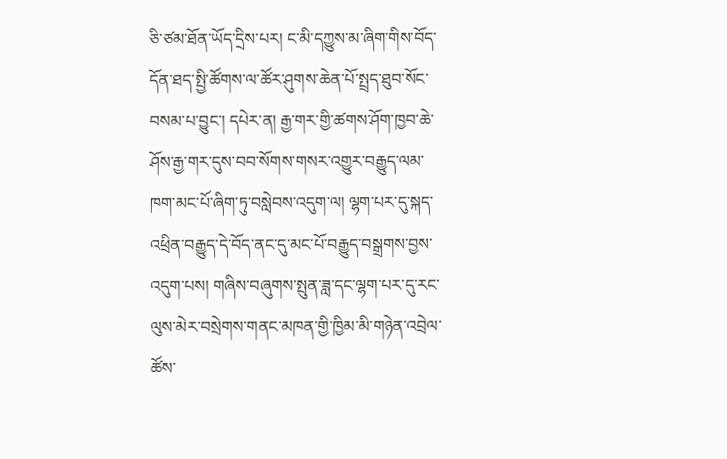ཅི་ཙམ་ཐོན་ཡོད་དྲིས་པར། ང་མི་དཀྱུས་མ་ཞིག་གིས་བོད་དོན་ཐད་སྤྱི་ཚོགས་ལ་ཚོར་ཤུགས་ཆེན་པོ་སྤྲད་ཐུབ་སོང་བསམ་པ་བྱུང་། དཔེར་ན། རྒྱ་གར་གྱི་ཚགས་ཤོག་ཁྱབ་ཆེ་ཤོས་རྒྱ་གར་དུས་བབ་སོགས་གསར་འགྱུར་བརྒྱུད་ལམ་ཁག་མང་པོ་ཞིག་ཏུ་བསླེབས་འདུག་ལ། ལྷག་པར་དུ་སྐད་འཕྲིན་བརྒྱུད་དེ་བོད་ནང་དུ་མང་པོ་བརྒྱུད་བསྒྲགས་བྱས་འདུག་པས། གཞིས་བཞུགས་སྤུན་ཟླ་དང་ལྷག་པར་དུ་རང་ལུས་མེར་བསྲེགས་གནང་མཁན་གྱི་ཁྱིམ་མི་གཉེན་འབྲེལ་ཚོས་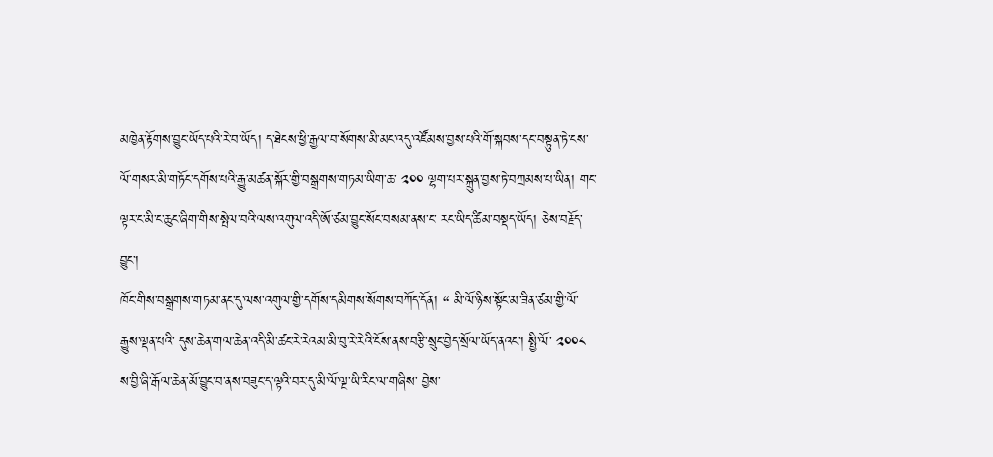མཁྱེན་རྟོགས་བྱུང་ཡོད་པའི་རེ་བ་ཡོད། ད་ཐེངས་ཕྱི་རྒྱལ་བ་སོགས་མི་མང་འདུ་འཛོམས་བྱས་པའི་གོ་སྐབས་དང་བསྟུན་ཏེ་ངས་ལོ་གསར་མི་གཏོང་དགོས་པའི་རྒྱུ་མཚན་སྐོར་གྱི་བསྒྲགས་གཏམ་ཡིག་ཆ་ ༢༠༠ ལྷག་པར་སྐྲུན་བྱས་ཏེ་བཀྲམས་པ་ཡིན། གང་ལྟར་ང་མི་ང་ཆུང་ཞིག་གིས་སྤེལ་བའི་ལས་འགུལ་འདི་ཨོ་ཙམ་བྱུང་སོང་བསམ་ནས་ང་ རང་ཡིད་ཚིམ་བསྡད་ཡོད། ཅེས་བརྗོད་བྱུང་།
ཁོང་གིས་བསྒྲགས་གཏམ་ནང་དུ་ལས་འགུལ་གྱི་དགོས་དམིགས་སོགས་བཀོད་དོན། “ མི་ལོ་ཉིས་སྟོང་མ་ཟིན་ཙམ་གྱི་ལོ་རྒྱུས་ལྡན་པའི་ དུས་ཆེན་གལ་ཆེན་འདི་མི་ཚང་རེ་རེའམ་མི་བུ་རེ་རེའི་ངོས་ནས་བརྩི་སྲུང་བྱེད་སྲོལ་ཡོད་ནའང་། སྤྱི་ལོ་ ༢༠༠༨ ས་བྱི་ཞི་རྒོལ་ཆེན་མོ་བྱུང་བ་ནས་བཟུང་ད་ལྟའི་བར་དུ་མི་ལོ་ལྔ་ཡི་རིང་ལ་གཞིས་ བྱེས་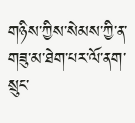གཉིས་ཀྱིས་སེམས་ཀྱི་ན་གཟུ་མ་ཐེག་པར་ལོ་ནག་སྲུང་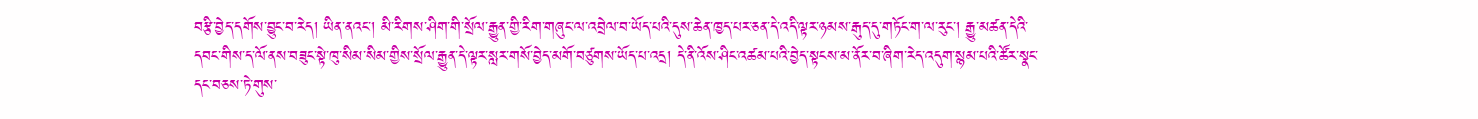བརྩི་བྱེད་དགོས་བྱུང་བ་རེད། ཡིན་ནའང་། མི་རིགས་ཤིག་གི་སྲོལ་རྒྱུན་གྱི་རིག་གཞུང་ལ་འབྲེལ་བ་ཡོད་པའི་དུས་ཆེན་ཁྱད་པར་ཅན་དེ་འདི་ལྟར་ཉམས་རྒུད་དུ་གཏོང་ག་ལ་རུང་། རྒྱུ་མཚན་དེའི་དབང་གིས་ད་ལོ་ནས་བཟུང་སྟེ་ཁུ་སིམ་སིམ་གྱིས་སྲོལ་རྒྱུན་དེ་ལྟར་སླར་གསོ་བྱེད་མགོ་བཙུགས་ཡོད་པ་འདྲ། དེ་ནི་འོས་ཤིང་འཚམ་པའི་བྱེད་སྟངས་མ་ནོར་བ་ཞིག་རེད་འདུག་སྙམ་པའི་ཚོར་སྣང་དང་བཅས་ཏེ་གུས་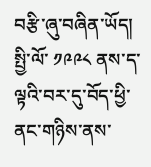བརྩི་ཞུ་བཞིན་ཡོད། སྤྱི་ལོ་ ༡༩༩༨ ནས་ད་ལྟའི་བར་དུ་བོད་ཕྱི་ནང་གཉིས་ནས་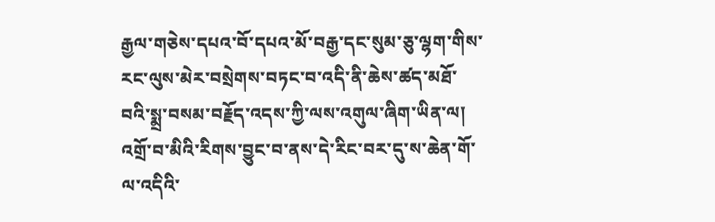རྒྱལ་གཅེས་དཔའ་བོ་དཔའ་མོ་བརྒྱ་དང་སུམ་ཅུ་ལྷག་གིས་རང་ལུས་མེར་བསྲེགས་བཏང་བ་འདི་ནི་ཆེས་ཚད་མཐོ་བའི་སྨྲ་བསམ་བརྗོད་འདས་ཀྱི་ལས་འགུལ་ཞིག་ཡིན་ལ། འགྲོ་བ་མིའི་རིགས་བྱུང་བ་ནས་དེ་རིང་བར་དུ་ས་ཆེན་གོ་ལ་འདིའི་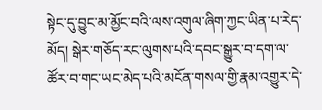སྟེང་དུ་བྱུང་མ་མྱོང་བའི་ལས་འགུལ་ཞིག་ཀྱང་ཡིན་པ་རེད་མོད། སྒེར་གཅོད་རང་ལུགས་པའི་དབང་སྒྱུར་བ་དག་ལ་ཚོར་བ་གང་ཡང་མེད་པའི་མངོན་གསལ་གྱི་རྣམ་འགྱུར་དེ་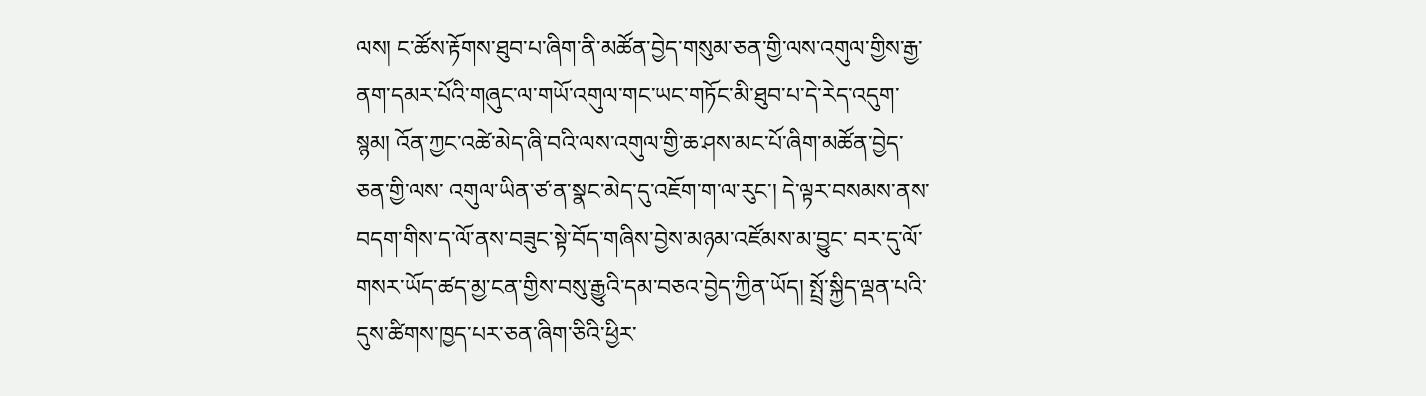ལས། ང་ཚོས་རྟོགས་ཐུབ་པ་ཞིག་ནི་མཚོན་བྱེད་གསུམ་ཅན་གྱི་ལས་འགུལ་གྱིས་རྒྱ་ནག་དམར་པོའི་གཞུང་ལ་གཡོ་འགུལ་གང་ཡང་གཏོང་མི་ཐུབ་པ་དེ་རེད་འདུག་སྙམ། འོན་ཀྱང་འཚེ་མེད་ཞི་བའི་ལས་འགུལ་གྱི་ཆ་ཤས་མང་པོ་ཞིག་མཚོན་བྱེད་ཅན་གྱི་ལས་ འགུལ་ཡིན་ཙ་ན་སྣང་མེད་དུ་འཇོག་ག་ལ་རུང་། དེ་ལྟར་བསམས་ནས་བདག་གིས་ད་ལོ་ནས་བཟུང་སྟེ་བོད་གཞིས་བྱེས་མཉམ་འཛོམས་མ་བྱུང་ བར་དུ་ལོ་གསར་ཡོད་ཚད་མྱ་ངན་གྱིས་བསུ་རྒྱུའི་དམ་བཅའ་བྱེད་ཀྱིན་ཡོད། སྤྲོ་སྐྱིད་ལྡན་པའི་དུས་ཚིགས་ཁྱད་པར་ཅན་ཞིག་ཅིའི་ཕྱིར་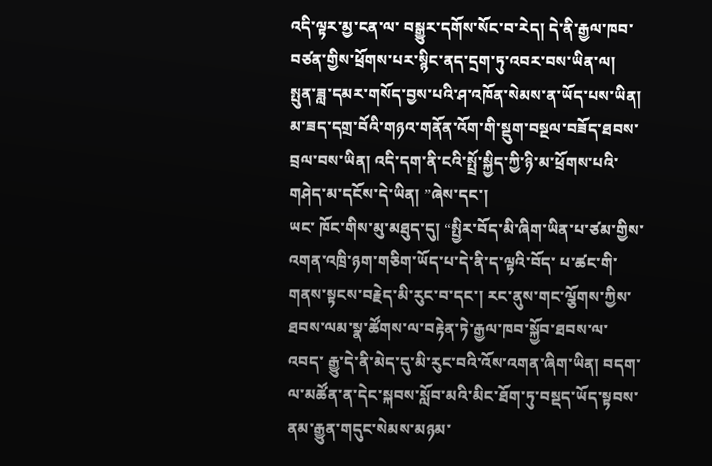འདི་ལྟར་མྱ་ངན་ལ་ བསྒྱུར་དགོས་སོང་བ་རེད། དེ་ནི་རྒྱལ་ཁབ་བཙན་གྱིས་ཕྲོགས་པར་སྙིང་ནད་དྲག་ཏུ་འབར་བས་ཡིན་ལ། སྤུན་ཟླ་དམར་གསོད་བྱས་པའི་ཤ་འཁོན་སེམས་ན་ཡོད་པས་ཡིན། མ་ཟད་དགྲ་བོའི་གཉའ་གནོན་འོག་གི་སྡུག་བསྔལ་བཟོད་ཐབས་བྲལ་བས་ཡིན། འདི་དག་ནི་ངའི་སྤྲོ་སྐྱིད་ཀྱི་ཉི་མ་ཕྲོགས་པའི་གཤེད་མ་དངོས་དེ་ཡིན། ”ཞེས་དང་།
ཡང་ ཁོང་གིས་མུ་མཐུད་དུ། “སྤྱིར་བོད་མི་ཞིག་ཡིན་པ་ཙམ་གྱིས་འགན་འཁྲི་ཉག་གཅིག་ཡོད་པ་དེ་ནི་ད་ལྟའི་བོད་ པ་ཚང་གི་གནས་སྟངས་བརྗེད་མི་རུང་བ་དང་། རང་ནུས་གང་ལྕོགས་ཀྱིས་ཐབས་ལམ་སྣ་ཚོགས་ལ་བརྟེན་ཏེ་རྒྱལ་ཁབ་སྐྱོབ་ཐབས་ལ་འབད་ རྒྱུ་དེ་ནི་མེད་དུ་མི་རུང་བའི་འོས་འགན་ཞིག་ཡིན། བདག་ལ་མཚོན་ན་དེང་སྐབས་སློབ་མའི་མིང་ཐོག་ཏུ་བསྡད་ཡོད་སྟབས་ནམ་རྒྱུན་གདུང་སེམས་མཉམ་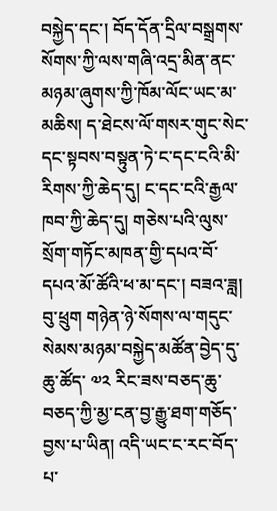བསྐྱེད་དང་། བོད་དོན་དྲིལ་བསྒྲགས་སོགས་ཀྱི་ལས་གཞི་འདྲ་མིན་ནང་མཉམ་ཞུགས་ཀྱི་ཁོམ་ལོང་ཡང་མ་མཆིས། ད་ཐེངས་ལོ་གསར་གུང་སེང་དང་སྟབས་བསྟུན་ཏེ་ང་དང་ངའི་མི་རིགས་ཀྱི་ཆེད་དུ། ང་དང་ངའི་རྒྱལ་ཁབ་ཀྱི་ཆེད་དུ། གཅེས་པའི་ལུས་སྲོག་གཏོང་མཁན་གྱི་དཔའ་བོ་དཔའ་མོ་ཚོའི་ཕ་མ་དང་། བཟའ་ཟླ། བུ་ཕྲུག གཉེན་ཉེ་སོགས་ལ་གདུང་སེམས་མཉམ་བསྐྱེད་མཚོན་བྱེད་དུ་ཆུ་ཚོད་ ༧༢ རིང་ཟས་བཅད་ཆུ་བཅད་ཀྱི་མྱ་ངན་བྱ་རྒྱུ་ཐག་གཅོད་བྱས་པ་ཡིན། འདི་ཡང་ང་རང་བོད་པ་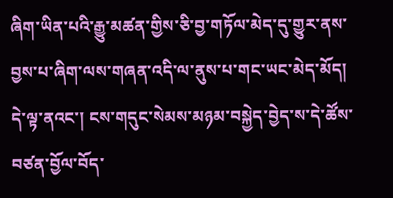ཞིག་ཡིན་པའི་རྒྱུ་མཚན་གྱིས་ཅི་བྱ་གཏོལ་མེད་དུ་གྱུར་ནས་བྱས་པ་ཞིག་ལས་གཞན་འདི་ལ་ནུས་པ་གང་ཡང་མེད་མོད། དེ་ལྟ་ནའང་། ངས་གདུང་སེམས་མཉམ་བསྐྱེད་བྱེད་ས་དེ་ཚོས་བཙན་བྱོལ་བོད་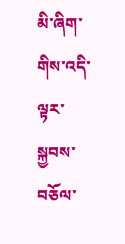མི་ཞིག་གིས་འདི་ལྟར་སྐྱབས་བཅོལ་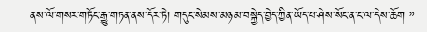ནས་ལོ་གསར་གཏོང་རྒྱུ་གཏན་ནས་དོར་ཏེ། གདུང་སེམས་མཉམ་བསྐྱེད་བྱེད་ཀྱིན་ཡོད་པ་ཤེས་སོང་ན་ང་ལ་དེས་ཆོག ”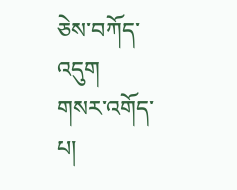ཅེས་བཀོད་འདུག
གསར་འགོད་པ།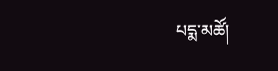པདྨ་མཚོ།